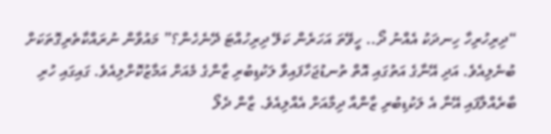“ދިރިހުރިހާ ހިނދަކު އެއްނު ދޯ.. ހީވޭތަ އަހަރެން ކަލޭ ދިރިހުއްޓަ ދޭނެހެން؟” މައުވާން ނުރައްކާތެރިގޮތަކަށް ބުނެލިއެވެ. އަދި އޭނާގެ އަތުގައި އޮތް ތުނޑުޖަހާފައިވާ ލަކުޑިބުރި ޒާންގެ މެއަށް އަމާޒުކޮށްލިއެވެ. ގައިގައި ހުރި ބާރެއްލާފައި އޭނާ އެ ލަކުޑިބުރި ޒާންއާ ދިމާއަށް އެއްލިއެވެ. ޒާން ދެލޯ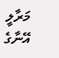މަރާލީ އޭނާގެ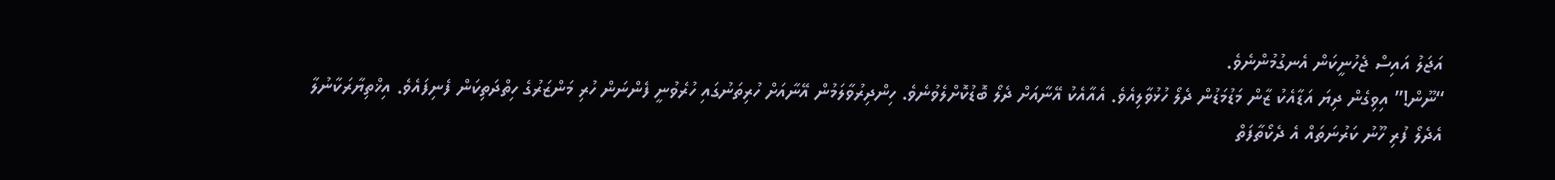އަޖަލު އައިސް ޖެހުނީކަން އެނގުމުންނެވެ.
“ނޫން!” އިވިގެން ދިޔަ އަޑާއެކު ޒާން މަޑުމަޑުން ދެލޯ ހުޅުވާލިއެވެ. އެއާއެކު އޭނާއަށް ދެލޯ ބޮޑުކޮށްލެވުނެވެ. ހިންދިރުވާލަމުން އޭނާއަށް ހުރިތަނުގައި ހުރެވުނީ ފެންނަން ހުރި މަންޒަރުގެ ހިތްދަތިކަން ފެނިފައެވެ. އިޚްތިޔާރަކާނުލާ އެދެލޯ ފުރި ހޫނު ކަރުނަތައް އެ ދެކޯތާފަތް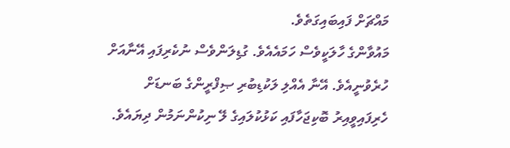މައްޗަށް ފައިބައިގަތެވެ.
މައުވާންގެ ހާލަކީވެސް ހަމައެއެވެ. ގުޑިލަންވެސް ނުކެރިފައި އޭނާއަށް ހުރެވުނީއެވެ. އޭނާ އެއްލި ލަކުޑިބުރި ޞިފްރީންގެ ބަނޑަށް ހެރިފައިވީއިރު ބޮކިޖަހާފައި ކަޅުކުލައިގެ ލޭ ނިކުންނަމުން ދިޔައެވެ.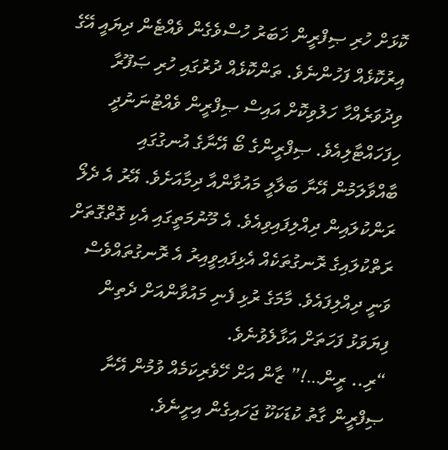ކޮޅަށް ހުރި ޞިފްރީން ޚަބަރު ހުސްވެގެން ވެއްޓެން ދިޔައީ އޭގެ އިރުކޮޅެއް ފަހުންނެވެ. ތަންކޮޅެއް ދުރުގައި ހުރި ޞަފޫރާ ވިދުވަރެއްހާ ހަލުވިކޮށް އައިސް ޞިފްރީން ވެއްޓުނަނުދީ ހިފަހައްޓާލިއެވެ. ޞިފްރީންގެ ބޯ އޭނާގެ އުނގުގައި ބާއްވާލަމުން އޭނާ ބަލާލީ މައުވާންއާ ދިމާއަށެވެ. އޭރު އެ ދެލޯ ރަންކުލައިން ދިއްލިފައިވިއެވެ. އެ މޫނުމަތީގައި އެކި ގޮތްގޮތަށް ރަތްކުލައިގެ ރޮނގުތަކެއް އެޅިފައިވީއިރު އެ ރޮނގުތައްވެސް ވަނީ ދިއްލިފައެވެ. މާމަގެ ރުޅި ފެނި މައުވާންއަށް ދެތިން ފިޔަވަޅު ފަހަތަށް އަޅާލެވުނެވެ.
“ރި.. ރީން…!” ޒާން އަށް ހޭވެރިކަމެއް ވުމުން އޭނާ ޞިފްރީން ގާތު ކުޑަކަކޫ ޖަހައިގެން އިށީނެވެ.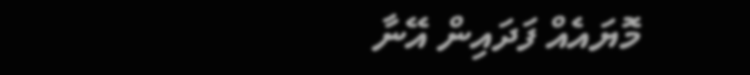މޮޔައެއް ފަދައިން އޭނާ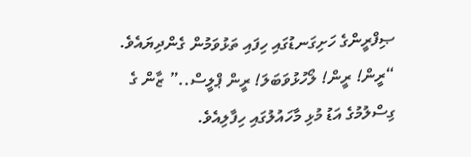ޞިފްރީންގެ ހަށިގަނޑުގައި ހިފައި ތަޅުވަމުން ގެންދިޔައެވެ. “ރީން! ރީން! ލޯހުޅުވަބަލަ! ރީން ޕްލީސް..” ޒާން ގެ ގިސްލުމުގެ އަޑު މުޅި މާހައުލުގައި ހިފާލިއެވެ.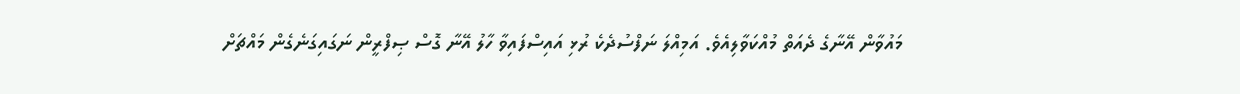މައުވާން އޭނާގެ ދެއަތް މުއްކަވާލިއެވެ. އަމިއްލަ ނަފްސުދެކެ ރުޅި އައިސްފައިވާ ހާލު އޭނާ ގޮސް ޞިފްރީން ނަގައިގަނެގެން މައްޗަށް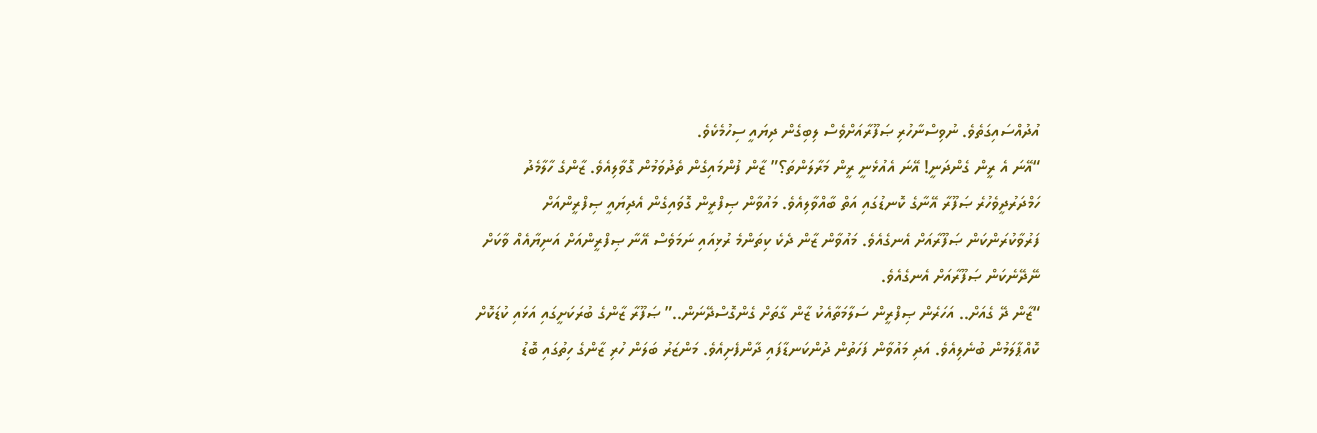އުދުއްސައިގަތެވެ. ނުވިސްނާހުރި ޞަފޫރާއަށްވެސް ލިބިގެން ދިޔައީ ސިހުމެކެވެ.
“އޭނަ އެ ރީން ގެންދަނީ! އޭނަ އެއުޅެނީ ރީން މަރާލަންތަ؟” ޒާން ފުންމައިގެން ތެދުވަމުން ގޮވާލިއެވެ. ޒާންގެ ހާލާމެދު ހަމްދަރުދީވެހުރެ ޞަފޫރާ އޭނާގެ ކޮނޑުގައި އަތް ބާއްވާލިއެވެ. މައުވާން ޞިފްރީން ގޮވައިގެން އެދިޔައީ ޞިފްރީންއަށް ފަރުވާކުރަންކަން ޞަފޫރާއަށް އެނގެއެވެ. މައުވާން ޒާން ދެކެ ކިތަންމެ ރުޅިއައި ނަމަވެސް އޭނާ ޞިފްރީންއަށް އަނިޔާއެއް ވާކަށް ނޭދޭނެކަން ޞަފޫރާއަށް އެނގެއެވެ.
“ޒާން ދޭ ގެއަށް.. އަހަރެން ޞިފްރީން ސަލާމަތާއެކު ޒާން ގާތަށް ގެންގޮސްދޭނަން..” ޞަފޫރާ ޒާންގެ ބުރަކަށީގައި އަޅައި ކުޑަކޮށް ކޮއްޕާލަމުން ބުނެލިއެވެ. އަދި މައުވާން ފަހަތުން ދުންކަނޑާފައި ދާންފެށިއެވެ. މަންޒަރު ބަލަން ހުރި ޒާންގެ ހިތުގައި ބޮޑު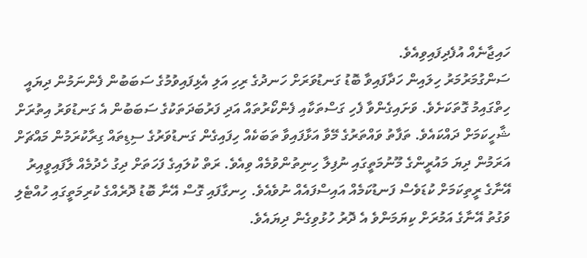ހައިޖާނެއް އުފެދިފައިވިއެވެ.
ސަންގުމަރުމަރު ހިލައިން ހަދާފައިވާ ބޮޑު ގަނޑުވަރަށް ހަނދުގެ ރިހި އަލި އެޅިފައިވުމުގެ ސަބަބުން ފެންނަމުން ދިޔައީ ހިތްގައިމު ގޮތަކަށެވެ. ވަށައިގެންވާ ފެހި ގަސްތަކާއި ފެންކޯރުތައް އަދި ފަރުބަދަތަކުގެ ސަބަބުން އެ ގަނޑުވަރު އިތުރަށް ޝާހީކަމަށް ދައްކައެވެ. ތަފާތު ވައްތަރުގެ މޭވާ އަޅާފައިވާ ތަބަކެއް ހިފައިގެން ގަނޑުވަރުގެ ސިޑިތައް ގިރާކުރަމުން މައްޗަށް އަރަމުން ދިޔަ މައުރީންގެ މޫނުމަތީގައި ނުފިލާ ހިނިތުންވުމެއް ވިއެވެ. ރަތް ކުލައިގެ ފަހަތަށް ދިގު ހެދުމެއް ލާފައިވީއިރު އޭނާގެ ރީތިކަމަށް ކުޑަވެސް ފަނޑުކަމެއް އައިސްފައެއް ނުވެއެވެ. ހިނގާފައި ގޮސް އޭނާ ބޮޑު ދޮރެއްގެ ކުރިމަތީގައި ހުއްޓެލި ވަގުތު އޭނާގެ އަމުރަށް ކިޔަމަންވެ އެ ދޮރު ހުޅުވިގެން ދިޔައެވެ.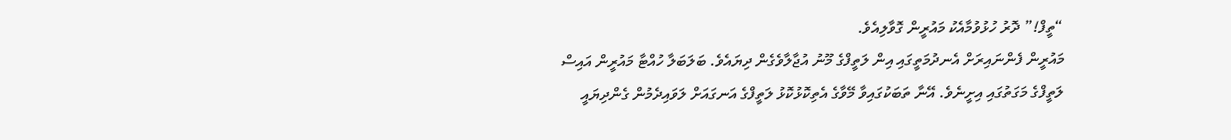“ތީފް!” ދޮރު ހުޅުވުމާއެކު މައުރީން ގޮވާލިއެވެ.
މައުރީން ފެންނައިރަށް އެނދުމަތީގައި އިން ލަތީފްގެ މޫނު އުޖާލާވެގެން ދިޔައެވެ. ބަލަބަލާ ހުއްޓާ މައުރީން އައިސް ލަތީފްގެ މަގަތުގައި އިށީނެވެ. އޭނާ ތަބަކުގައިވާ މޭވާގެ އެތިކޮޅުކޮޅު ލަތީފްގެ އަނގައަށް ލަވައިދެމުން ގެންދިޔައީ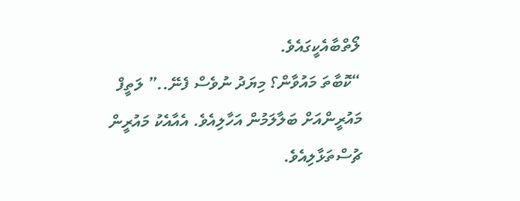ލޯތްބާއެކީގައެވެ.
“ކޮބާތަ މައުވާން؟ މިޔަދު ނުވެސް ފެނޭ..” ލަތީފް މައުރީންއަށް ބަލާލަމުން އަހާލިއެވެ. އެއާއެކު މައުރީން ޗުސްތަޅާލިއެވެ.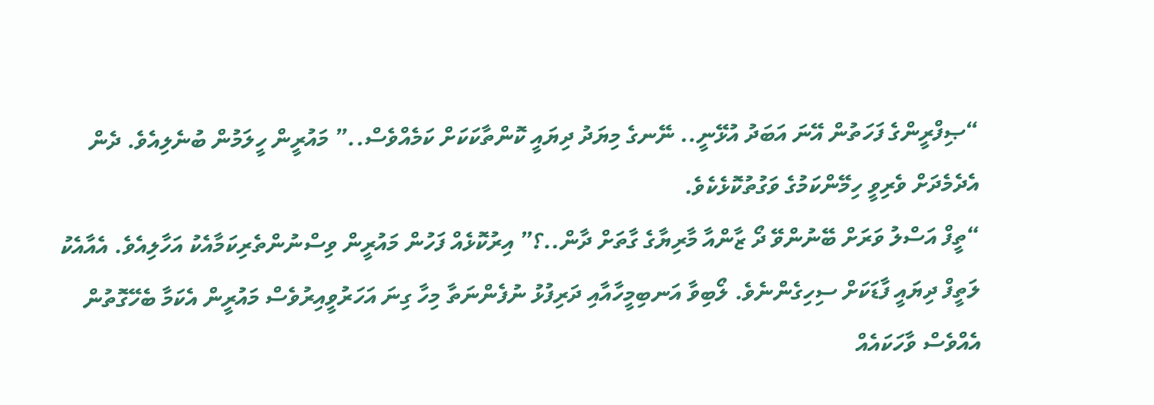“ޞިފްރީންގެ ފަހަތުން އޭނަ އަބަދު އުޅޭނީ.. ނޭނގެ މިޔަދު ދިޔައީ ކޮންތާކަކަށް ކަމެއްވެސް..” މައުރީން ހީލަމުން ބުނެލިއެވެ. ދެން އެދެމެދަށް ވެރިވީ ހިމޭންކަމުގެ ވަގުތުކޮޅެކެވެ.
“ތީފް އަސްލު ވަރަށް ބޭނުންވޭ ދޯ ޒާންއާ މާރިޔާގެ ގާތަށް ދާން..؟” އިރުކޮޅެއް ފަހުން މައުރީން ވިސްނުންތެރިކަމާއެކު އަހާލިއެވެ. އެއާއެކު ލަތީފް ދިޔައީ ފާޑަކަށް ސިހިގެންނެވެ. ލޯބިވާ އަނބިމީހާއާއި ދަރިފުޅު ނުފެންނަތާ މިހާ ގިނަ އަހަރުވީއިރުވެސް މައުރީން އެކަމާ ބެހޭގޮތުން އެއްވެސް ވާހަކައެއް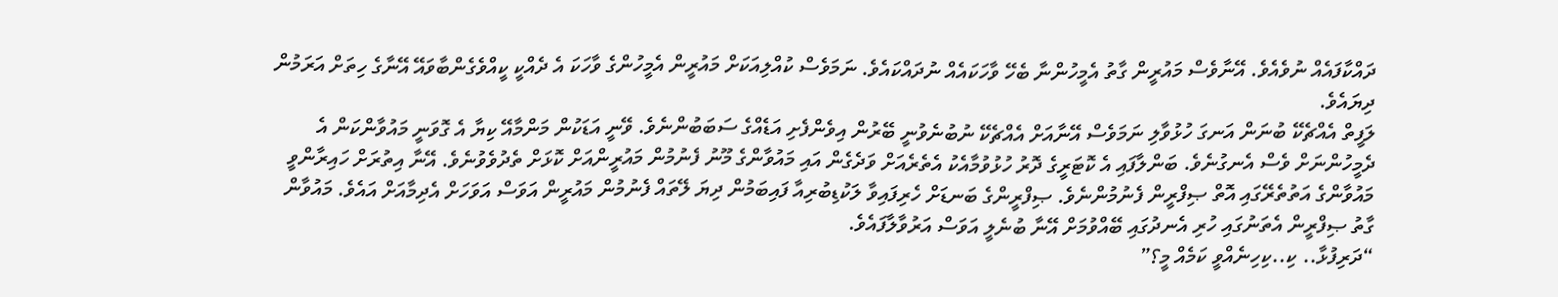ދައްކާފައެއް ނުވެއެވެ. އޭނާވެސް މައުރީން ގާތު އެމީހުންނާ ބެހޭ ވާހަކައެއް ނުދައްކައެވެ. ނަމަވެސް ކުއްލިއަކަށް މައުރީން އެމީހުންގެ ވާހަކަ އެ ދެއްކީ ކީއްވެގެންބާވައޭ އޭނާގެ ހިތަށް އަރަމުން ދިޔައެވެ.
ލަފީތް އެއްޗެކޭ ބުނަން އަނގަ ހުޅުވާލި ނަމަވެސް އޭނާއަށް އެއްޗެކޭ ނުބުނެވުނީ ބޭރުން އިވެންފެށި އަޑެއްގެ ސަބަބުންނެވެ. ވޭނީ އަޑަކުން މަންމާއޭ ކިޔާ އެ ގޮވަނީ މައުވާންކަން އެ ދެމީހުންނަށް ވެސް އެނގުނެވެ. ބަންލާފައި އެ ކޮޓަރީގެ ދޮރު ހުޅުވުމާއެކު އެތެރެއަށް ވަދެގެން އައި މައުވާންގެ މޫނު ފެނުމުން މައުރީންއަށް ކޮޅަށް ތެދުވެވުނެވެ. އޭނާ އިތުރަށް ހައިރާންވީ މައުވާންގެ އަތުތެރޭގައި އޮތް ޞިފްރީން ފެނުމުންނެވެ. ޞިފްރީންގެ ބަނޑަށް ހެރިފައިވާ ލަކުޑިބުރިއާ ފައިބަމުން ދިޔަ ލޭތައް ފެނުމުން މައުރީން އަވަސް އަވަހަށް އެދިމާއަށް އައެވެ. މައުވާން ގާތު ޞިފްރީން އެތަނުގައި ހުރި އެނދުގައި ބޭއްވުމަށް އޭނާ ބުނެލީ އަވަސް އަރުވާލާފައެވެ.
“ދަރިފުޅާ.. ކި..ކިހިނެއްވީ ކަމެއް މީ؟”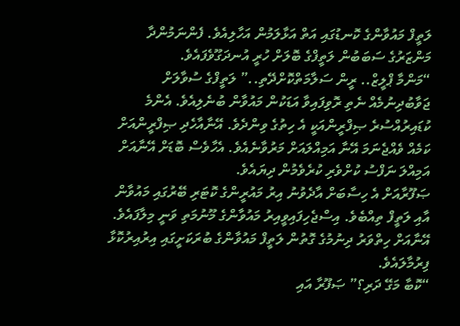ލަތީފް މައުވާންގެ ކޮނޑުގައި އަތް އަޅާލަމުން އަހާލިއެވެ. ފެންނަމުންދާ މަންޒަރުގެ ސަބަބުން ލަތީފްގެ ބޮލަށް ހުރީ އުނދަގޫވެފައެވެ.
“މަންމާ ޕްލީޒް.. ރީން ސަލާމަތްކޮށްދޭތި..” ލަތީފްގެ ސުވާލަށް ޖަވާބުދިނުމެއް ނެތި ރޮވިފައިވާ އަޑަކުން މައުވާން ބުނެލިއެވެ. އެންމެ ކުޑައިރުއްސުރެ ޞިފްރީންއަކީ އެ ހިތުގެ ވިންދެވެ. އޭނާއާހެދި ޞިފްރީންއަށް ކަމެއް ވެއްޖެނަމަ އޭނާ އަމިއްލައަށް މަރުވާނެއެވެ. އެހާވެސް ބޮޑަށް އޭނާއަށް އަމިއްލަ ނަފްސު ކުށްވެރި ކުރެވެމުން ދިޔައެވެ.
ޞަފޫރާއަށް އެ ހިސާބަށް އާދެވުނު އިރު މައުރީންގެ ކޮޓަރި ބޭރުގައި މައުވާން އާއި ލަތީފް ތިއްބެވެ. އިސްޖެހިފައިވީއިރު މައުވާންގެ މޫނުމަތި ވަނީ މިލާފައެވެ. އޭނާއަށް ހިތްވަރު ދިނުމުގެ ގޮތުން ލަތީފް މައުވާންގެ ބުރަކަށީގައި އިރުއިރުކޮޅާ ފިރުމާލައެވެ.
“ކޮބާ މަގޭ ދަރި؟” ޞަފޫރާ އައި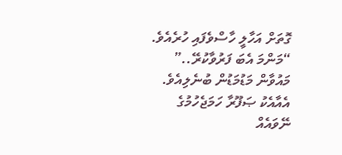ގޮތަށް އަހާލީ ހާސްވެފައި ހުރެއެވެ.
“މަންމަ އެބަ ފަރުވާކުރޭ..” މައުވާން މަޑުމަޑުން ބުނެލިއެވެ. އެއާއެކު ޞަފޫރާ ހަމަޖެހުމުގެ ނޭވައެއް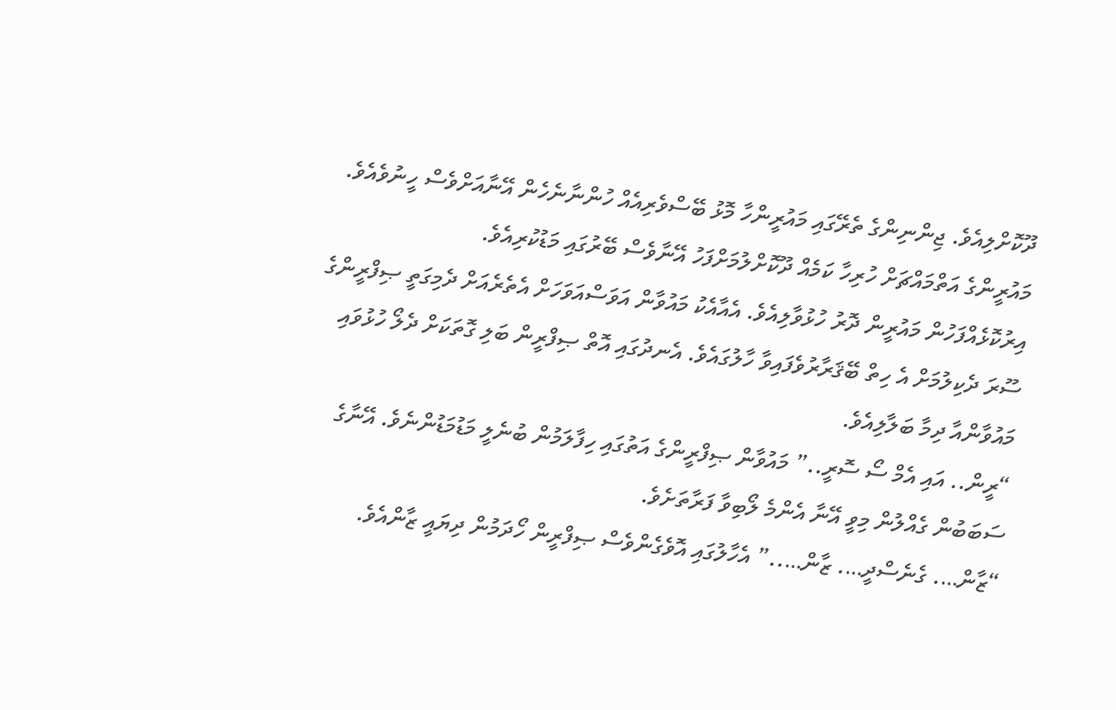ދޫކޮށްލިއެވެ. ޖިންނިންގެ ތެރޭގައި މައުރީންހާ މޮޅު ބޭސްވެރިއެއް ހުންނާނެހެން އޭނާއަށްވެސް ހީނުވެއެވެ. މައުރީންގެ އަތްމައްޗަށް ހުރިހާ ކަމެއް ދޫކޮށްލުމަށްފަހު އޭނާވެސް ބޭރުގައި މަޑުކުރިއެވެ.
އިރުކޮޅެއްފަހުން މައުރީން ދޮރު ހުޅުވާލިއެވެ. އެއާއެކު މައުވާން އަވަސްއަވަހަށް އެތެރެއަށް ދެމިގަތީ ޞިފްރީންގެ ސޫރަ ދެކިލުމަށް އެ ހިތް ބޭޤަރާރުވެފައިވާ ހާލުގައެވެ. އެނދުގައި އޮތް ޞިފްރީން ބަލި ގޮތަކަށް ދެލޯ ހުޅުވައި މައުވާންއާ ދިމާ ބަލާލިއެވެ.
“ރީން.. އައި އެމް ސޯ ސޮރީ..” މައުވާން ޞިފްރީންގެ އަތުގައި ހިފާލަމުން ބުނެލީ މަޑުމަޑުންނެވެ. އޭނާގެ ސަބަބުން ގެއްލުން މިވީ އޭނާ އެންމެ ލޯބިވާ ފަރާތަށެވެ.
“ޒާން…. ގެނެސްދީ…. ޒާން…..” އެހާލުގައި އޮވެގެންވެސް ޞިފްރީން ހޯދަމުން ދިޔައީ ޒާންއެވެ.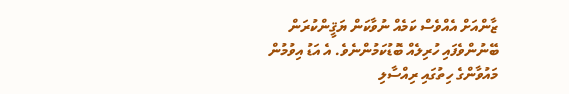ޒާންއަށް އެއްވެސް ކަމެއް ނުވާކަން ޔަޤީންކުރަން ބޭނުންވެފައި ހުރިލެއް ބޮޑުކަމުންނެވެ. އެ އަޑު އިވުމުން މައުވާންގެ ހިތުގައި ރިއްސާލި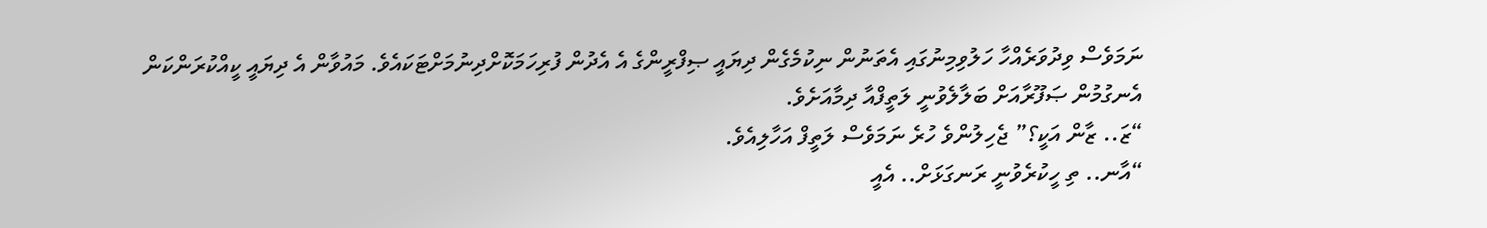ނަމަވެސް ވިދުވަރެއްހާ ހަލުވިމިނުގައި އެތަނުން ނިކުމެގެން ދިޔައީ ޞިފްރީންގެ އެ އެދުން ފުރިހަމަކޮށްދިނުމަށްޓަކައެވެ. މައުވާން އެ ދިޔައީ ކީއްކުރަންކަން އެނގުމުން ޞަފޫރާއަށް ބަލާލެވުނީ ލަތީފްއާ ދިމާއަށެވެ.
“ޒަ.. ޒާން އަކީ؟” ޖެހިލުންވެ ހުރެ ނަމަވެސް ލަތީފް އަހާލިއެވެ.
“އާނ.. ތި ހީކުރެވުނީ ރަނގަޅަށް.. އެއީ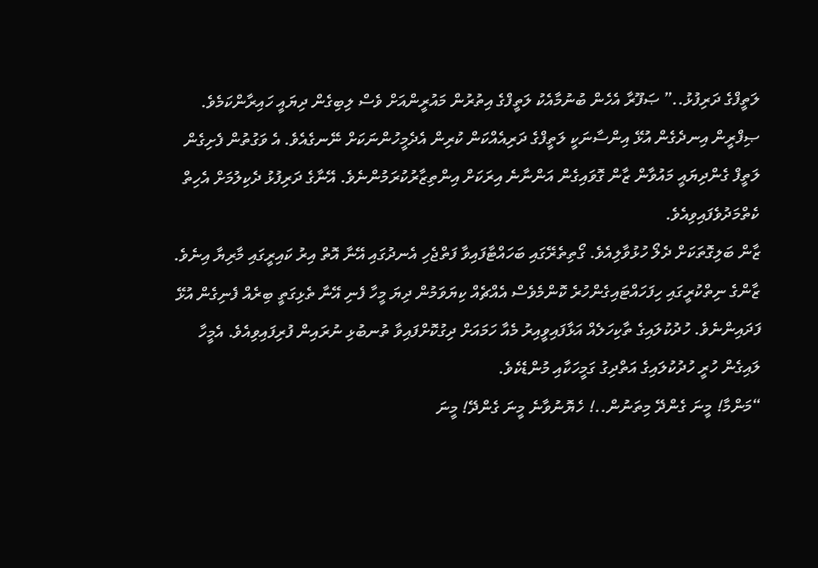ލަތީފްގެ ދަރިފުޅު..” ޞަފޫރާ އެހެން ބުނުމާއެކު ލަތީފްގެ އިތުރުން މައުރީންއަށް ވެސް ލިބިގެން ދިޔައީ ހައިރާންކަމެވެ. ޞިފްރީން އިނދެގެން އުޅޭ އިންސާނަކީ ލަތީފްގެ ދަރިއެއްކަން ކުރިން އެދެމީހުންނަކަށް ނޭނގެއެވެ. އެ ވަގުތުން ފެށިގެން ލަތީފް ގެންދިޔައީ މައުވާން ޒާން ގޮވައިގެން އަންނާނެ އިރަކަށް އިންތިޒާރުކުރަމުންނެވެ. އޭނާގެ ދަރިފުޅު ދެކިލުމަށް އެހިތް ކެތްމަދުވެފައިވިއެވެ.
ޒާން ބަލިގޮތަކަށް ދެލޯ ހުޅުވާލިއެވެ. ގޯތިތެރޭގައި ބަހައްޓާފައިވާ ފަތްޖެހި އެނދުގައި އޭނާ އޮތް އިރު ކައިރީގައި މާރިޔާ އިނެވެ. ޒާންގެ ނިތްކުރީގައި ހިފަހައްޓައިގެންހުރެ ކޮންމެވެސް އެއްޗެއް ކިޔަވަމުން ދިޔަ މީހާ ފެނި އޭނާ ތެޅިގަތީ ބިރެއް ފެނިގެން އުޅޭ ފަދައިންނެވެ. ހުދުކުލައިގެ ތާކިހަލެއް އަޅާފައިވީއިރު މެއާ ހަމައަށް ދިގުކޮށްފައިވާ ތުނބުޅި ނުރައިން ފުރިފައިވިއެވެ. އެމީހާ ލައިގެން ހުރީ ހުދުކުލައިގެ އަތްދިގު ގަމީހަކާއި މުންޑެކެވެ.
“މަންމާ! މީނަ ގެންދޭ މިތަނުން..! ހެޔޮނުވާނެ މީނަ ގެންދޭ! މީނަ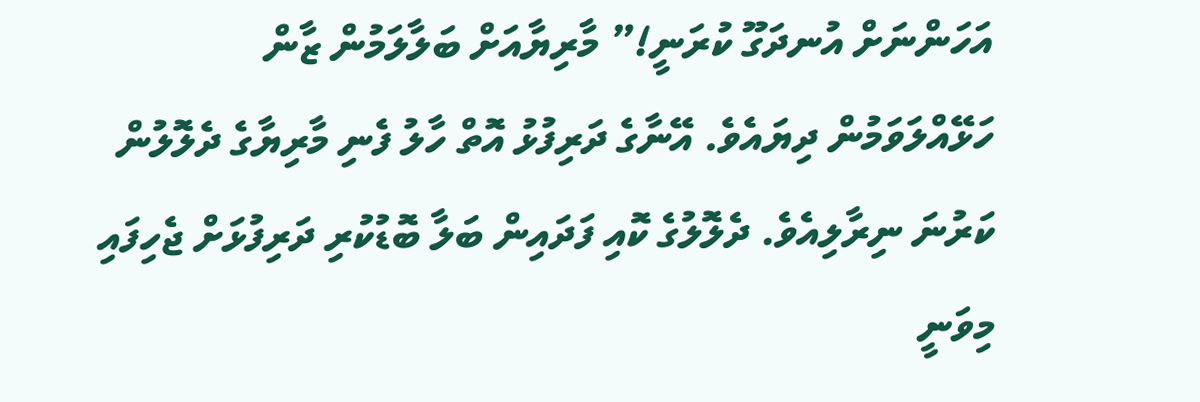އަހަންނަށް އުނދަގޫ ކުރަނީ!” މާރިޔާއަށް ބަލާލަމުން ޒާން ހަޅޭއްލަވަމުން ދިޔައެވެ. އޭނާގެ ދަރިފުޅު އޮތް ހާލު ފެނި މާރިޔާގެ ދެލޮލުން ކަރުނަ ނިރާލިއެވެ. ދެލޮލުގެ ކޮއި ފަދައިން ބަލާ ބޮޑުކުރި ދަރިފުޅަށް ޖެހިފައި މިވަނީ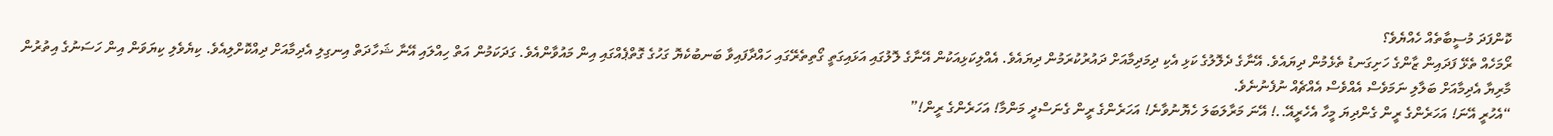ކޮންފަދަ މުސީބާތެއް ހެއްޔެވެ؟
ރޯމަހެއް ތެޅޭ ފަދައިން ޒާންގެ ހަށިގަނޑު ތެޅެމުން ދިޔައެވެ. އޭނާގެ ދެލޮލުގެ ކަޅި އެކި ދިމަދިމާއަށް ދައުރުކުރަމުން ދިޔައެވެ. އެއްލިކަޅިއަކުން އޭނާގެ ލޮލުގައި އަޅައިގަތީ ގޯތިތެރޭގައި ހައްދާފައިވާ ބަނބުކެޔޮ ގަހުގެ ގޮތްޕެއްގައި އިން މައުވާންއެވެ. ގަދަކަމުން އަތް ހިއްލައި އޭނާ ޝަހާދަތް އިނގިލި އެދިމާއަށް ދިއްކޮށްލިއެވެ. ކިޔެވެލި ކިޔަވަން އިން ހަސަނުގެ އިތުރުން މާރިޔާ އެދިމާއަށް ބަލާލި ނަމަވެސް އެއްވެސް އެއްޗެއް ނުފެނުނެވެ.
“އެހުރީ އޭނަ! އަހަރެންގެ ރީން ގެންދިޔަ މީހާ އެހެރީއޭ..! އޭނަ މަރާލަބަލަ ހެޔޮނުވާނެ! އަހަރެންގެ ރީން ގެނަސްދީ މަންމާ! އަހަރެންގެ ރީން!”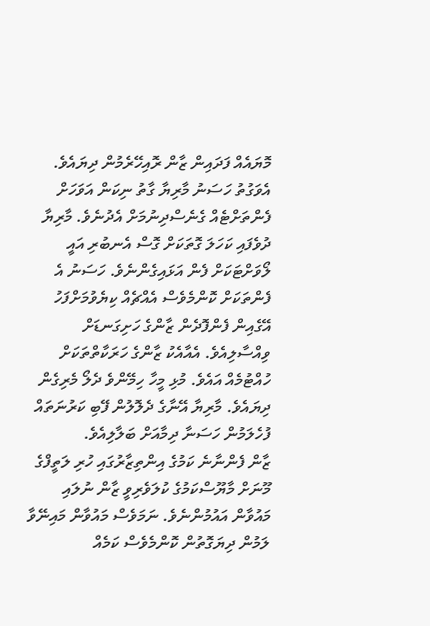މޮޔައެއް ފަދައިން ޒާން ރޮއިހޭރެމުން ދިޔައެވެ. އެވަގުތު ހަސަނު މާރިޔާ ގާތު ނިކަން އަވަހަށް ފެންތަށްޓެއް ގެނެސްދިނުމަށް އެދުނެވެ. މާރިޔާ ދުވެފައި ކަހަލަ ގޮތަކަށް ގޮސް އެނބުރި އައީ ލޯވަށްޓަކަށް ފެން އަޅައިގެންނެވެ. ހަސަނު އެ ފެންތަކަށް ކޮންމެވެސް އެއްޗެއް ކިޔެވުމަށްފަހު އޭގެއިން ފެންފޮދެން ޒާންގެ ހަށިގަނޑަށް ވިއްސާލިއެވެ. އެއާއެކު ޒާންގެ ހަރަކާތްތަކަށް ހުއްޓުމެއް އައެވެ. މުޅި މީހާ ހިމޭންވެ ދެލޯ މެރިގެން ދިޔައެވެ. މާރިޔާ އޭނާގެ ދެލޮލުން ފޭބި ކަރުނަތައް ފުހެލަމުން ހަސަނާ ދިމާއަށް ބަލާލިއެވެ.
ޒާން ފެންނާނެ ކަމުގެ އިންތިޒާރުގައި ހުރި ލަތީފްގެ މޫނަށް މާޔޫސްކަމުގެ ކުލަވެރިވީ ޒާން ނުލައި މައުވާން އައުމުންނެވެ. ނަމަވެސް މައުވާން މައިނޭވާ ލަމުން ދިޔަގޮތުން ކޮންމެވެސް ކަމެއް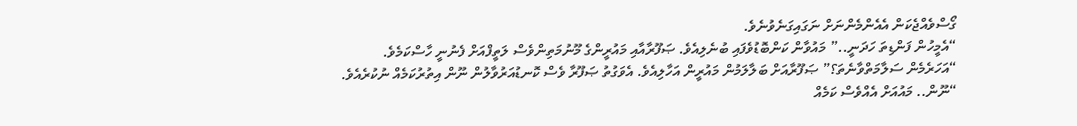ގޯސްވެއްޖެކަން އެއެންމެންނަށް ނަގައިގަނެވުނެވެ.
“އެމީހުން ފަންޑިތަ ހަދަނީ..” މައުވާން ކަންބޮޑުވެފައި ބުނެލިއެވެ. ޞަފޫރާއާއި މައުރީންގެ މޫނުމަތިންވެސް ލަތީފްއަށް ފެނުނީ ހާސްކަމެވެ.
“އަހަރެމެން ސަލާމަތްވާނެތަ؟” ޞަފޫރާއަށް ބަލާލަމުން މައުރީން އަހާލިއެވެ. އެވަގުތު ޞަފޫރާ ވެސް ކޮނޑުއަރުވާލުން ނޫން އިތުރުކަމެއް ނުކުރެއެވެ.
“ނޫން.. މައުއަށް އެއްވެސް ކަމެއް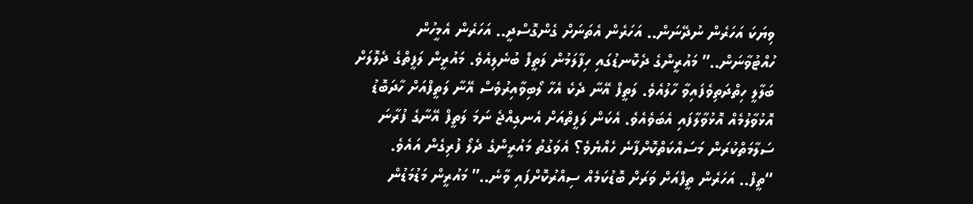ވިޔަކަ އަހަރެން ނުދޭނަން.. އަހަރެން އެތަނަށް ގެންގޮސްދީ.. އަހަރެން އެމީހުން ހުއްޓުވާނަން..” މައުރީންގެ ދެކޮނޑުގައި ހިފާލަމުން ލަތީފް ބުނެލިއެވެ. މައުރީން ލަފީތްގެ ދެލޮލަށް ބަލާލީ ހިތްދަތިވެފައިވާ ހާލުއެވެ. ލަތީފް އޭނާ ދެކެ އެހާ ލޯބިވާއިރުވެސް އޭނާ ލަތީފްއަށް ހާދަބޮޑު އޮޅުވާލުމެއް އޮޅުވާލާފައި އެބަވެއެވެ. އެކަން ލަފީތްއަށް އެނގިއްޖެ ނަމަ ލަތީފް އޭނާގެ ފުރާނަ ސަލާމަތްކުރަން މަސައްކަތްކޮށްފާނެ ހެއްޔެވެ؟ އެވަގުތު މައުރީންގެ ދެލޯ ފުރިގެން އައެވެ.
“ތީފް.. އަހަރެން ތީފްއަށް ވަރަށް ބޮޑުކަމެއް ސިއްރުކޮށްފައި ވާނެ..” މައުރީން މަޑުމަޑުން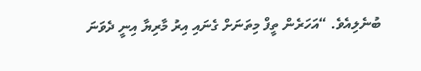ބުނެލިއެވެ. “އަހަރެން ތީފް މިތަނަށް ގެނައި އިރު މާރިޔާ އިނީ ދެވަނަ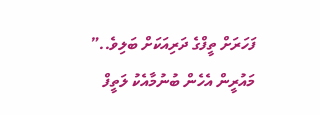ފަހަރަށް ތީފްގެ ދަރިއަކަށް ބަލިވެ..”
މައުރީން އެހެން ބުނުމާއެކު ލަތީފް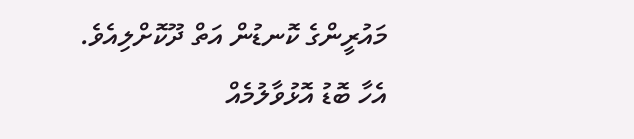މައުރީންގެ ކޮނޑުން އަތް ދޫކޮށްލިއެވެ. އެހާ ބޮޑު އޮޅުވާލުމެއް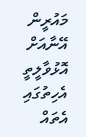މައުރީން އޭނާއަށް އޮޅުވާލީތީ އެހިތުގައި އެތައް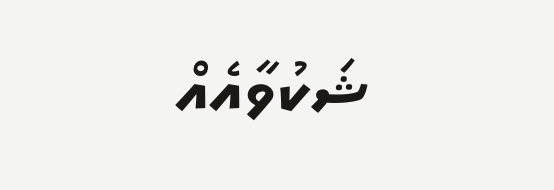ޝަކުވާއެއް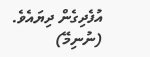އުފެދިގެން ދިޔައެވެ.
(ނުނިމޭ)